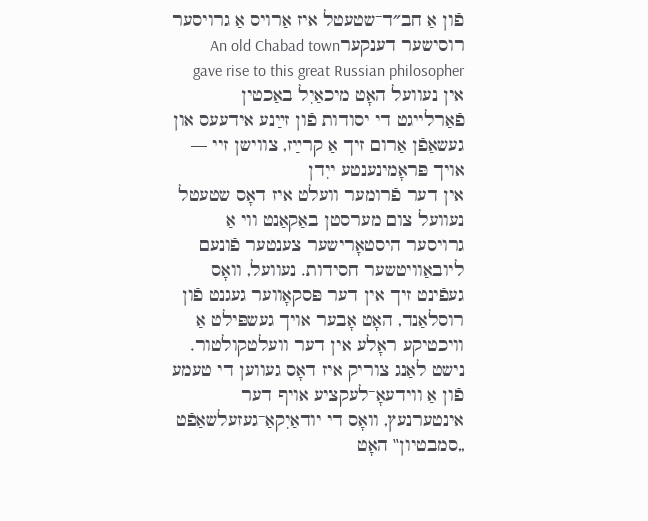פֿון אַ חב״ד־שטעטל איז אַרויס אַ גרויסער רוסישער דענקערAn old Chabad town gave rise to this great Russian philosopher
אין נעוועל האָט מיכאַיִל באַכטין פֿאַרלייגט די יסודות פֿון זײַנע אידעעס און געשאַפֿן אַרום זיך אַ קרײַז, צווישן זיי — אויך פּראָמינענטע ייִדן
אין דער פֿרומער וועלט איז דאָס שטעטל נעוועל צום מערסטן באַקאַנט ווי אַ גרויסער היסטאָרישער צענטער פֿונעם ליובאַוויטשער חסידות. נעוועל, וואָס געפֿינט זיך אין דער פּסקאָווער געגנט פֿון רוסלאַנד, האָט אָבער אויך געשפּילט אַ וויכטיקע ראָלע אין דער וועלטקולטור.
נישט לאַנג צוריק איז דאָס געווען די טעמע פֿון אַ ווידעאָ־לעקציע אויף דער אינטערנעץ, וואָס די יודאַיִקאַ־געזעלשאַפֿט „סמבטיון‟ האָט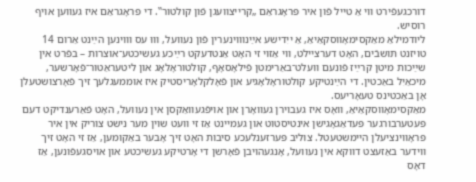דורכגעפֿירט ווי אַ טייל פֿון איר פּראָגראַם „קרייצוועגן פֿון קולטור‟. די פּראָגראַם איז געווען אויף רוסיש.
ליודמילאַ מאַקסימאָווסקאַיאַ, אַ ייִדישע אײַנוווינערין פֿון נעוועל, וווּ עס וווינען הײַנט אַרום 14 טויזנט תּושבֿים, האָט דערציילט, ווי אַזוי זי האָט אַנטדעקט רײַכע געשיכטע־אוצרות – בפֿרט אין שײַכות מיטן קרײַז פֿונעם וועלט־באַרימטן פֿילאָסאָף, קולטוראָלאָג און ליטעראַטור־פֿאָרשער, מיכאַיִל באַכטין. די הײַנטיקע קולטוראָלאָגיע און פֿאָלקלאָריסטיק איז אוממעגלעך זיך פֿאָרצושטעלן אָן באַכטינס טעאָריעס.
מאַקסימאָווסקאַיאַ, וואָס איז געבוירן געוואָרן און אויפֿגעוואַקסן אין נעוועל, האָט פֿאַרענדיקט דעם פּעטערבורגער פּעדאַגאָגישן אינטיסטוט און געמיינט אַז זי וועט שוין מער נישט צוריק אין איר פּראָווינציעלן היימשטעטל. צוליב פּערזענלעכע סיבות האָט זיך אָבער באַקומען, אַז זי האָט זיך ווידער באַזעצט דווקא אין נעוועל, אָנגעהויבן פֿאָרשן די אָרטיקע געשיכטע און אויסגעפֿונען, אַז דאָס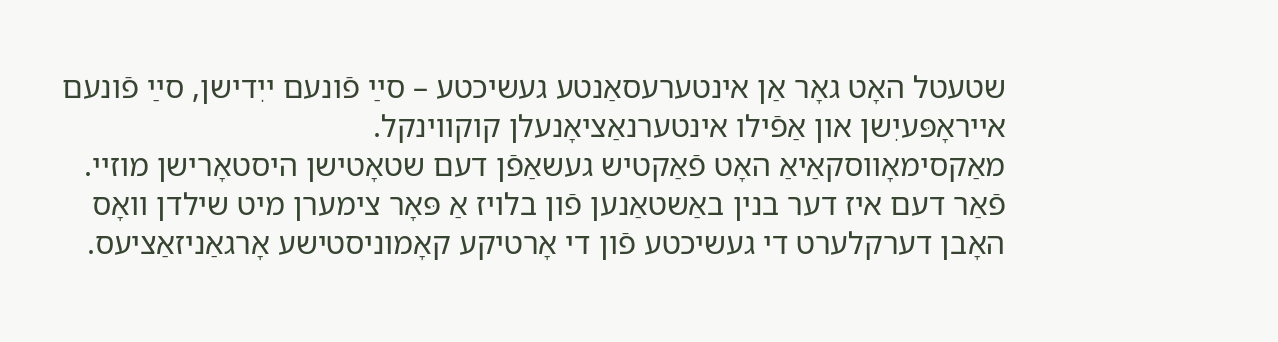שטעטל האָט גאָר אַן אינטערעסאַנטע געשיכטע – סײַ פֿונעם ייִדישן, סײַ פֿונעם אייראָפּעיִשן און אַפֿילו אינטערנאַציאָנעלן קוקווינקל.
מאַקסימאָווסקאַיאַ האָט פֿאַקטיש געשאַפֿן דעם שטאָטישן היסטאָרישן מוזיי. פֿאַר דעם איז דער בנין באַשטאַנען פֿון בלויז אַ פּאָר צימערן מיט שילדן וואָס האָבן דערקלערט די געשיכטע פֿון די אָרטיקע קאָמוניסטישע אָרגאַניזאַציעס.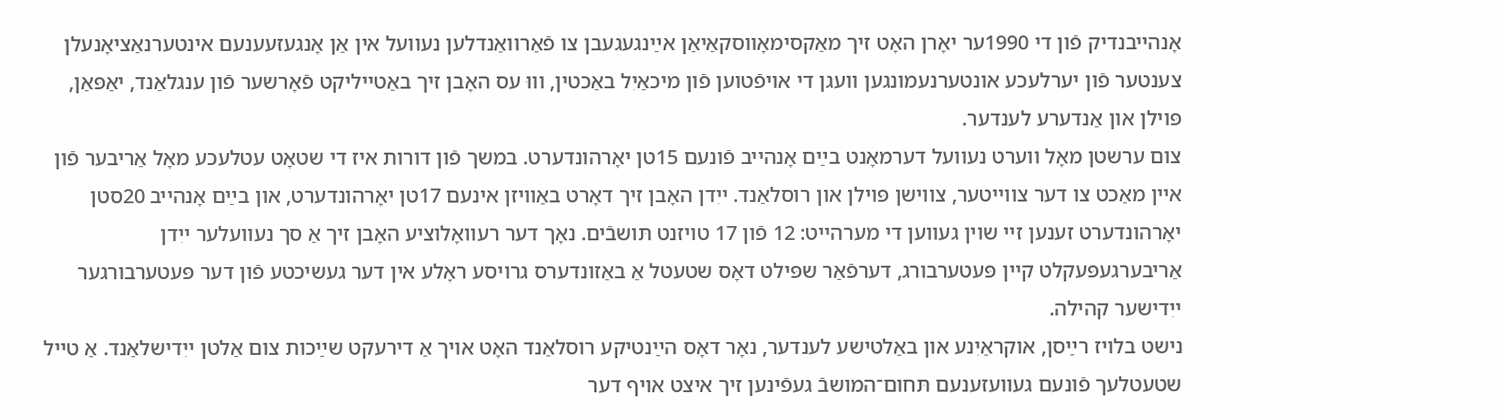אָנהייבנדיק פֿון די 1990ער יאָרן האָט זיך מאַקסימאָווסקאַיאַן אײַנגעגעבן צו פֿאַרוואַנדלען נעוועל אין אַן אָנגעזעענעם אינטערנאַציאָנעלן צענטער פֿון יערלעכע אונטערנעמונגען וועגן די אויפֿטוען פֿון מיכאַיִל באַכטין, וווּ עס האָבן זיך באַטייליקט פֿאָרשער פֿון ענגלאַנד, יאַפּאַן, פּוילן און אַנדערע לענדער.
צום ערשטן מאָל ווערט נעוועל דערמאָנט בײַם אָנהייב פֿונעם 15טן יאָרהונדערט. במשך פֿון דורות איז די שטאָט עטלעכע מאָל אַריבער פֿון איין מאַכט צו דער צווייטער, צווישן פּוילן און רוסלאַנד. ייִדן האָבן זיך דאָרט באַוויזן אינעם 17טן יאָרהונדערט, און בײַם אָנהייב 20סטן יאָרהונדערט זענען זיי שוין געווען די מערהייט: 12 פֿון 17 טויזנט תּושבֿים. נאָך דער רעוואָלוציע האָבן זיך אַ סך נעוועלער ייִדן אַריבערגעפּעקלט קיין פּעטערבורג, דערפֿאַר שפּילט דאָס שטעטל אַ באַזונדערס גרויסע ראָלע אין דער געשיכטע פֿון דער פּעטערבורגער ייִדישער קהילה.
נישט בלויז רײַסן, אוקראַיִנע און באַלטישע לענדער, נאָר דאָס הײַנטיקע רוסלאַנד האָט אויך אַ דירעקט שײַכות צום אַלטן ייִדישלאַנד. אַ טייל שטעטלעך פֿונעם געוועזענעם תּחום־המושבֿ געפֿינען זיך איצט אויף דער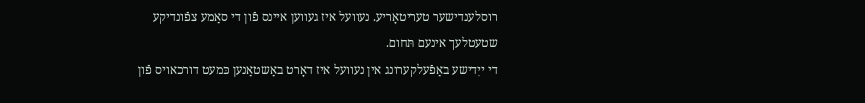רוסלענדישער טעריטאָריע. נעוועל איז געווען איינס פֿון די סאַמע צפֿונדיקע שטעטלעך אינעם תּחום.
די ייִדישע באַפֿעלקערונג אין נעוועל איז דאָרט באַשטאַנען כּמעט דורכאויס פֿון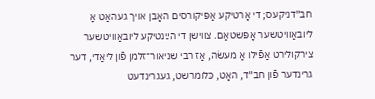חב״דניקעס; די אָרטיקע אַפּיקורסים האָבן אויך געהאַט אַ ליובאַוויטשער אָפּשטאַם. צווישן די הײַנטיקע ליובאַוויטשער צירקולירט אַפֿילו אַ מעשׂה, אַז רבי שניאור־זלמן פֿון ליאַדי, דער גרינדער פֿון חב״ד, האָט, כּלומרשט, געגרינדעט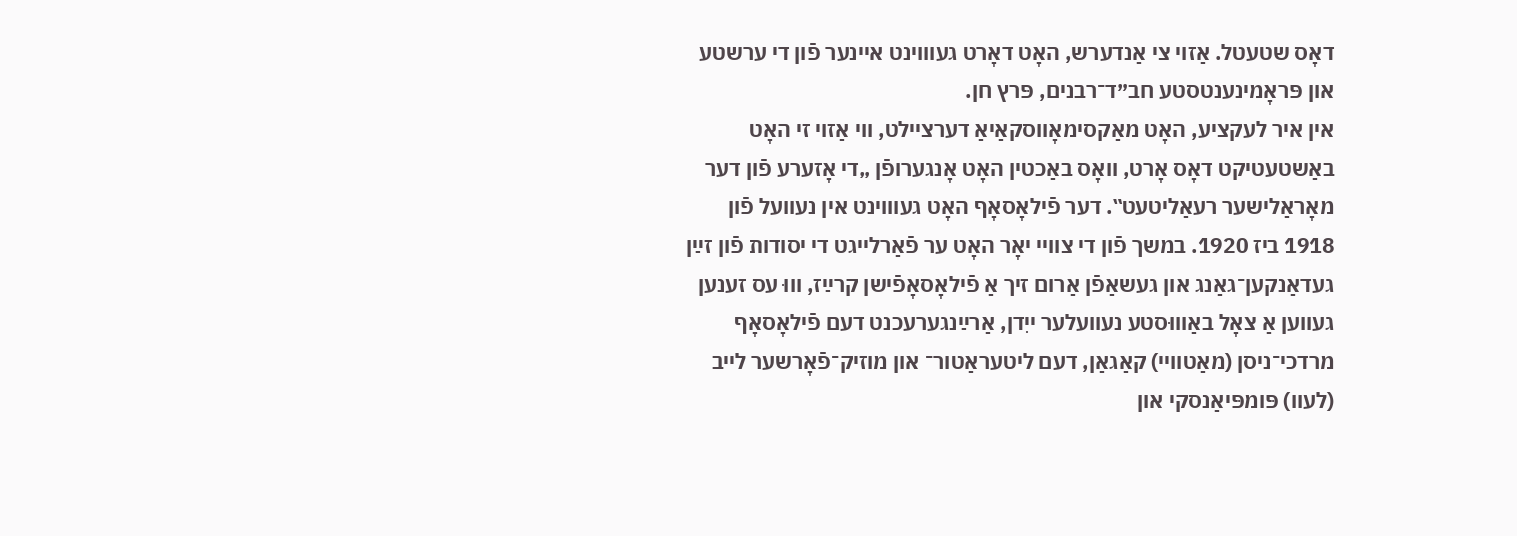דאָס שטעטל. אַזוי צי אַנדערש, האָט דאָרט געוווינט איינער פֿון די ערשטע און פּראָמינענטסטע חב״ד־רבנים, פּרץ חן.
אין איר לעקציע, האָט מאַקסימאָווסקאַיאַ דערציילט, ווי אַזוי זי האָט באַשטעטיקט דאָס אָרט, וואָס באַכטין האָט אָנגערופֿן „די אָזערע פֿון דער מאָראַלישער רעאַליטעט‟. דער פֿילאָסאָף האָט געוווינט אין נעוועל פֿון 1918 ביז 1920. במשך פֿון די צוויי יאָר האָט ער פֿאַרלייגט די יסודות פֿון זײַן געדאַנקען־גאַנג און געשאַפֿן אַרום זיך אַ פֿילאָסאָפֿישן קרײַז, וווּ עס זענען געווען אַ צאָל באַוווּסטע נעוועלער ייִדן, אַרײַנגערעכנט דעם פֿילאָסאָף מרדכי־ניסן (מאַטוויי) קאַגאַן, דעם ליטעראַטור־ און מוזיק־פֿאָרשער לייב (לעוו) פּומפּיאַנסקי און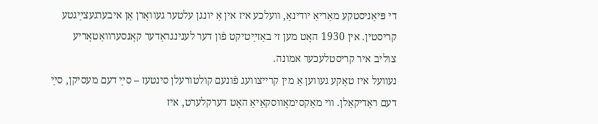די פּיאַניסטקע מאַריאַ יודינאַ, וועלכע איז אין אַ יונגן עלטער געוואָרן אַן איבערגעצײַגטע קריסטין. אין 1930 האָט מען זי באַזײַטיקט פֿון דער לענינגראַדער קאָנסערוואַטאָריע צוליב איר קריסטלעכער אמונה.
נעוועל איז טאַקע געווען אַ מין קרייצוועג פֿונעם קולטורעלן סינטעז – סײַ דעם מעסיקן, סײַ דעם ראַדיקאַלן. ווי מאַקסימאָווסקאַיאַ האָט דערקלערט, איז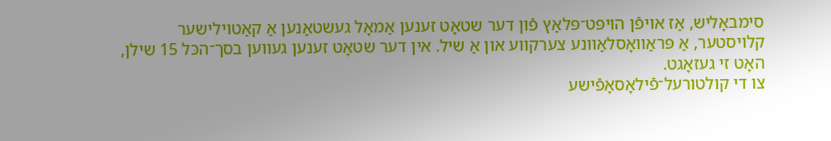סימבאָליש, אַז אויפֿן הויפּט־פּלאַץ פֿון דער שטאָט זענען אַמאָל געשטאַנען אַ קאַטוילישער קלויסטער, אַ פּראַוואָסלאַוונע צערקווע און אַ שיל. אין דער שטאָט זענען געווען בסך־הכּל 15 שילן, האָט זי געזאָגט.
צו די קולטורעל־פֿילאָסאָפֿישע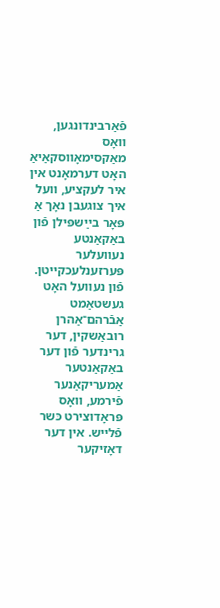פֿאַרבינדונגען, וואָס מאַקסימאָווסקאַיאַ האָט דערמאָנט אין איר לעקציע, וועל איך צוגעבן נאָך אַ פּאָר בײַשפּילן פֿון באַקאַנטע נעוועלער פּערזענלעכקייטן. פֿון נעוועל האָט געשטאַמט אַבֿרהם־אַהרן רובאַשקין, דער גרינדער פֿון דער באַקאַנטער אַמעריקאַנער פֿירמע, וואָס פּראָדוצירט כּשר פֿלייש. אין דער דאָזיקער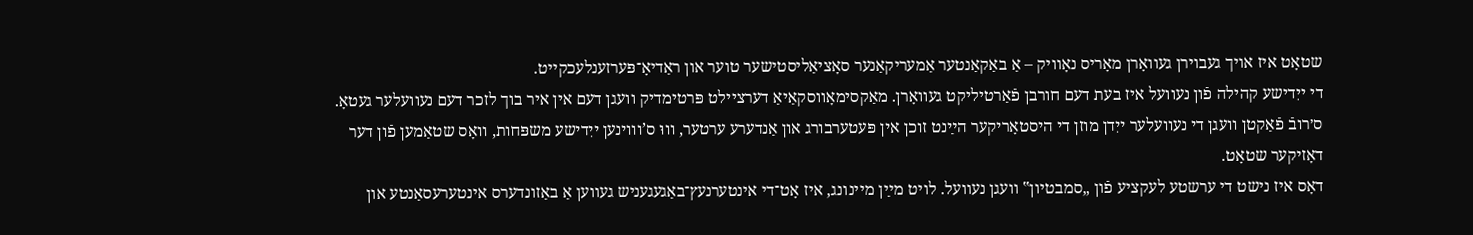שטאָט איז אויך געבוירן געוואָרן מאָריס נאָוויק – אַ באַקאַנטער אַמעריקאַנער סאָציאַליסטישער טוער און ראַדיאָ־פּערזענלעכקייט.
די ייִדישע קהילה פֿון נעוועל איז בעת דעם חורבן פֿאַרטיליקט געוואָרן. מאַקסימאָווסקאַיאַ דערציילט פּרטימדיק וועגן דעם אין איר בוך לזכר דעם נעוועלער געטאָ. ס׳רובֿ פֿאַקטן וועגן די נעוועלער ייִדן מוזן די היסטאָריקער הײַנט זוכן אין פּעטערבורג און אַנדערע ערטער, וווּ ס’וווינען ייִדישע משפּחות, וואָס שטאַמען פֿון דער דאָזיקער שטאָט.
דאָס איז נישט די ערשטע לעקציע פֿון „סמבטיון‟ וועגן נעוועל. לויט מײַן מיינונג, איז אָט־די אינטערנעץ־באַגעגעניש געווען אַ באַזונדערס אינטערעסאַנטע און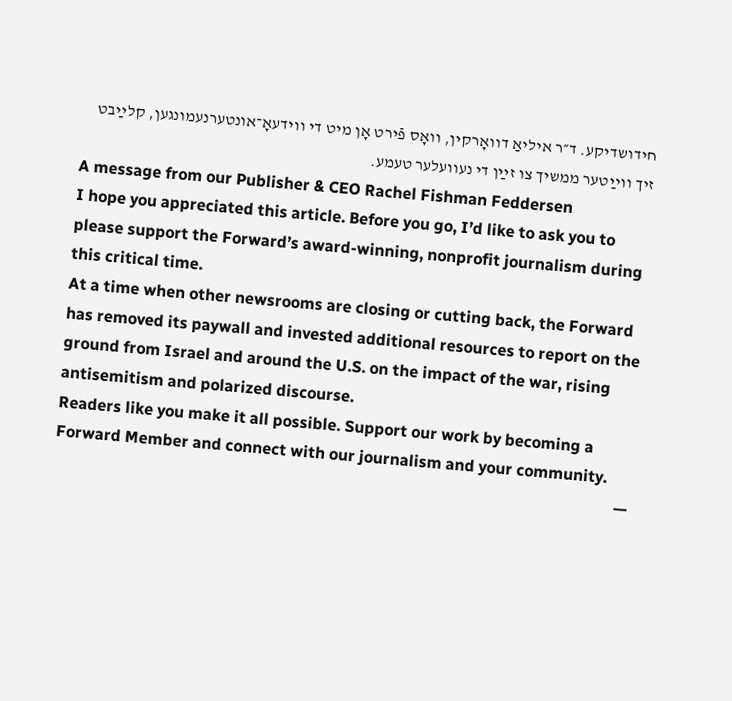חידושדיקע. ד״ר איליאַ דוואָרקין, וואָס פֿירט אָן מיט די ווידעאָ־אונטערנעמונגען, קלײַבט זיך ווײַטער ממשיך צו זײַן די נעוועלער טעמע.
A message from our Publisher & CEO Rachel Fishman Feddersen
I hope you appreciated this article. Before you go, I’d like to ask you to please support the Forward’s award-winning, nonprofit journalism during this critical time.
At a time when other newsrooms are closing or cutting back, the Forward has removed its paywall and invested additional resources to report on the ground from Israel and around the U.S. on the impact of the war, rising antisemitism and polarized discourse.
Readers like you make it all possible. Support our work by becoming a Forward Member and connect with our journalism and your community.
—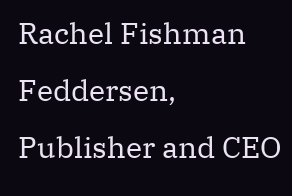Rachel Fishman Feddersen, Publisher and CEO